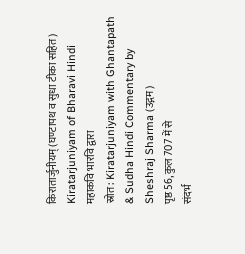किरातार्जुनीयम् (घण्टापथ व सुधा टीका सहित)
Kiratarjuniyam of Bharavi Hindi
महाकवि भारवि द्वारा
स्रोत: Kiratarjuniyam with Ghantapath & Sudha Hindi Commentary by Sheshraj Sharma (उद्गम)
पृष्ठ 56, कुल 707 में से
संदर्भ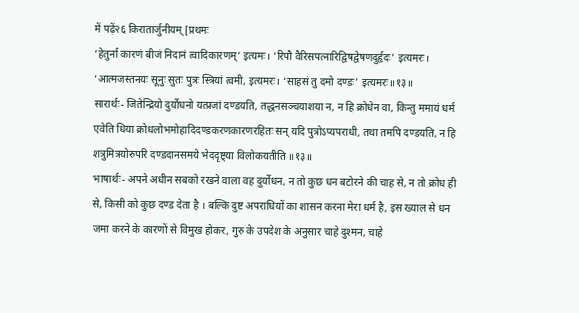में पढ़ें२६ किरातार्जुनीयम् [प्रथमः
‘हेतुर्ना कारणं बीजं निदानं त्वादिकारणम्’ इत्यमः। ‘रिपौ वैरिसपत्नारिद्विषद्वेषणदुर्हृदः’ इत्यमरः। ‘आत्मजस्तनयः सूनुः सुतः पुत्रः स्त्रियां त्वमी, इत्यमरः। ‘साहसं तु दमो दण्डः’ इत्यमरः॥१३॥
सारार्थः- जितेन्द्रियो दुर्योधनो यत्प्रजां दण्डयति, तद्धनसञ्चयाशया न, न हि क्रोधेन वा, किन्तु ममायं धर्म एवेति धिया क्रोधलोभमोहादिदण्डकरणकारणरहितः सन् यदि पुत्रोऽप्यपराधी, तथा तमपि दण्डयति, न हि शत्रुमित्रयोरुपरि दण्डदानसमये भेददृष्ट्या विलोकयतीति ॥१३॥
भाषार्थः- अपने अधीन सबको रखने वाला वह दुर्योधन, न तो कुछ धन बटोरने की चाह से, न तो क्रोध ही से, किसी को कुछ दण्ड देता है । बल्कि दुष्ट अपराधियों का शासन करना मेरा धर्म है, इस ख्याल से धन जमा करने के कारणों से विमुख होकर, गुरु के उपदेश के अनुसार चाहे दुश्मन, चाहे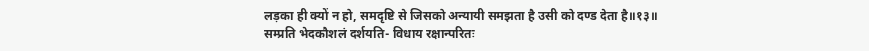लड़का ही क्यों न हो, समदृष्टि से जिसको अन्यायी समझता है उसी को दण्ड देता है॥१३॥
सम्प्रति भेदकौशलं दर्शयति- विधाय रक्षान्परितः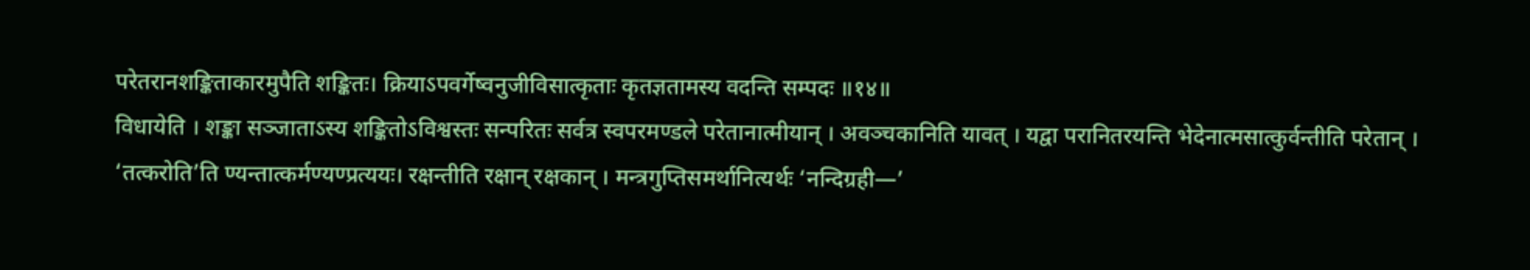परेतरानशङ्किताकारमुपैति शङ्कितः। क्रियाऽपवर्गेष्वनुजीविसात्कृताः कृतज्ञतामस्य वदन्ति सम्पदः ॥१४॥
विधायेति । शङ्का सञ्जाताऽस्य शङ्कितोऽविश्वस्तः सन्परितः सर्वत्र स्वपरमण्डले परेतानात्मीयान् । अवञ्चकानिति यावत् । यद्वा परानितरयन्ति भेदेनात्मसात्कुर्वन्तीति परेतान् । ‘तत्करोति’ति ण्यन्तात्कर्मण्यण्प्रत्ययः। रक्षन्तीति रक्षान् रक्षकान् । मन्त्रगुप्तिसमर्थानित्यर्थः ‘नन्दिग्रही—’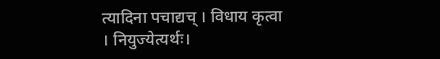त्यादिना पचाद्यच् । विधाय कृत्वा । नियुज्येत्यर्थः।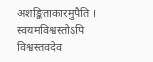अशङ्किताकारमुपैति । स्वयमविश्वस्तोऽपि विश्वस्तवदेव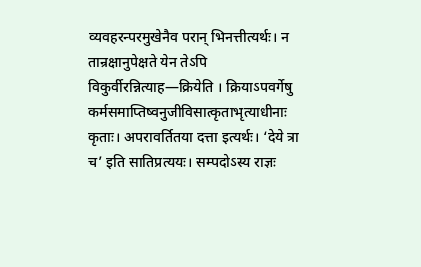व्यवहरन्परमुखेनैव परान् भिनत्तीत्यर्थः। न तान्रक्षानुपेक्षते येन तेऽपि विकुर्वीरन्नित्याह—क्रियेति । क्रियाऽपवर्गेषु कर्मसमाप्तिष्वनुजीविसात्कृताभृत्याधीनाः कृताः। अपरावर्तितया दत्ता इत्यर्थः। ‘देये त्रा च’ इति सातिप्रत्ययः। सम्पदोऽस्य राज्ञः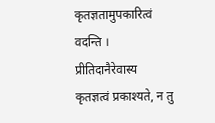कृतज्ञतामुपकारित्वं वदन्ति । प्रीतिदानैरेवास्य कृतज्ञत्वं प्रकाश्यते, न तु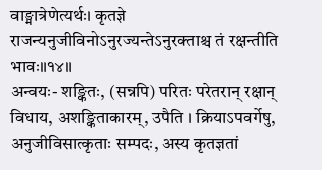वाङ्मात्रेणेत्यर्थः। कृतज्ञे राजन्यनुजीविनोऽनुरज्यन्तेऽनुरक्ताश्च तं रक्षन्तीति भावः॥१४॥
अन्वयः- शङ्कितः, (सन्नपि) परितः परेतरान् रक्षान् विधाय, अशङ्किताकारम्, उपैति । क्रियाऽपवर्गेषु, अनुजीविसात्कृताः सम्पदः, अस्य कृतज्ञतां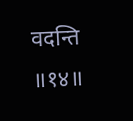वदन्ति ॥१४॥